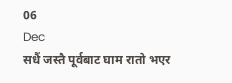06
Dec
सधैं जस्तै पूर्वबाट घाम रातो भएर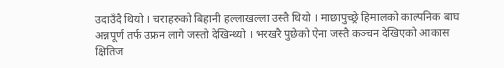उदाउँदै थियो । चराहरुको बिहानी हल्लाखल्ला उस्तै थियो । माछापुच्छ्रे हिमालको काल्पनिक बाघ अन्नपूर्ण तर्फ उफ्रन लागे जस्तो देखिन्थ्यो । भरखरै पुछेको ऐना जस्तै कञ्चन देखिएको आकास क्षितिज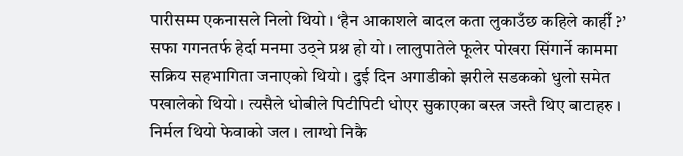पारीसम्म एकनासले निलो थियो । ‘हैन आकाशले बादल कता लुकाउँछ कहिले काहीँ ?’ सफा गगनतर्फ हेर्दा मनमा उठ्ने प्रश्न हो यो । लालुपातेले फूलेर पोखरा सिंगार्ने काममा सक्रिय सहभागिता जनाएको थियो । दुई दिन अगाडीको झरीले सडकको धुलो समेत पखालेको थियो । त्यसैले धोबीले पिटीपिटी धोएर सुकाएका बस्त्र जस्तै थिए बाटाहरु । निर्मल थियो फेवाको जल । लाग्थो निकै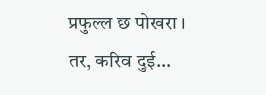प्रफुल्ल छ पोखरा । तर, करिव दुई…